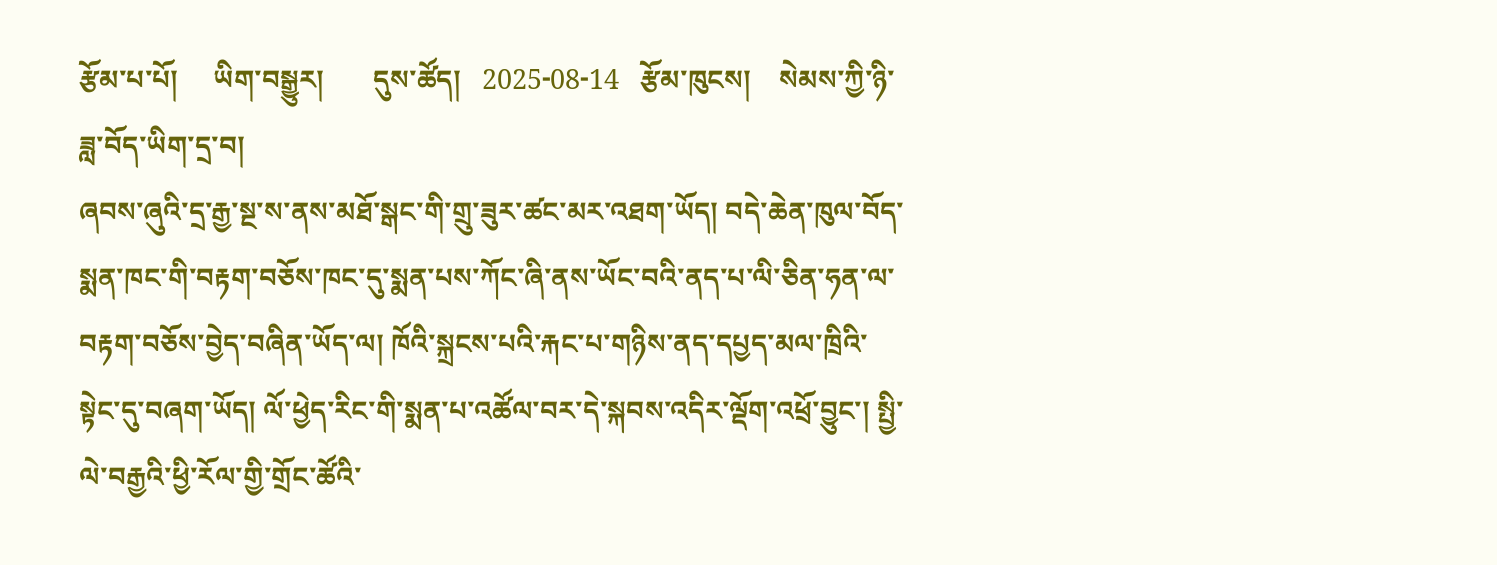རྩོམ་པ་པོ།     ཡིག་བསྒྱུར།       དུས་ཚོད།   2025-08-14   རྩོམ་ཁུངས།    སེམས་ཀྱི་ཉི་ཟླ་བོད་ཡིག་དྲ་བ།
ཞབས་ཞུའི་དྲ་རྒྱ་སྔ་ས་ནས་མཐོ་སྒང་གི་གྲུ་ཟུར་ཚང་མར་འཐག་ཡོད། བདེ་ཆེན་ཁུལ་བོད་སྨན་ཁང་གི་བརྟག་བཅོས་ཁང་དུ་སྨན་པས་ཀོང་ཞི་ནས་ཡོང་བའི་ནད་པ་ལི་ཅིན་ཧན་ལ་བརྟག་བཅོས་བྱེད་བཞིན་ཡོད་ལ། ཁོའི་སྐྲངས་པའི་རྐང་པ་གཉིས་ནད་དཔྱད་མལ་ཁྲིའི་སྟེང་དུ་བཞག་ཡོད། ལོ་ཕྱེད་རིང་གི་སྨན་པ་འཚོལ་བར་དེ་སྐབས་འདིར་ལྡོག་འཕྲོ་བྱུང་། སྤྱི་ལེ་བརྒྱའི་ཕྱི་རོལ་གྱི་གྲོང་ཚོའི་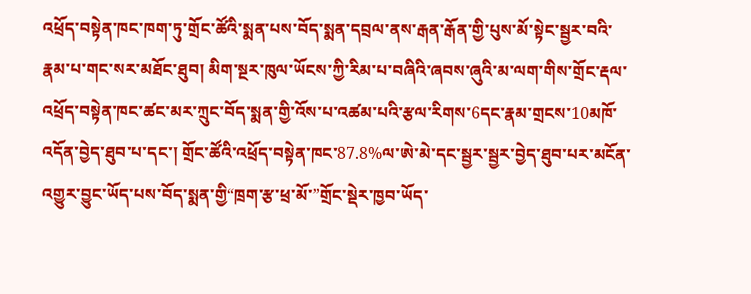འཕྲོད་བསྟེན་ཁང་ཁག་ཏུ་གྲོང་ཚོའི་སྨན་པས་བོད་སྨན་དབྲལ་ནས་རྒན་རྒོན་གྱི་པུས་མོ་སྟེང་སྦྱར་བའི་རྣམ་པ་གང་སར་མཐོང་ཐུབ། མིག་སྔར་ཁུལ་ཡོངས་ཀྱི་རིམ་པ་བཞིའི་ཞབས་ཞུའི་མ་ལག་གིས་གྲོང་རྡལ་འཕྲོད་བསྟེན་ཁང་ཚང་མར་ཀྲུང་བོད་སྨན་གྱི་འོས་པ་འཚམ་པའི་རྩལ་རིགས་6དང་རྣམ་གྲངས་10མཁོ་འདོན་བྱེད་ཐུབ་པ་དང་། གྲོང་ཚོའི་འཕྲོད་བསྟེན་ཁང་87.8%ལ་ཨེ་མེ་དང་སྦྱར་སྦྱར་བྱེད་ཐུབ་པར་མངོན་འགྱུར་བྱུང་ཡོད་པས་བོད་སྨན་གྱི“ཁྲག་རྩ་ཕྲ་མོ་”གྲོང་སྡེར་ཁྱབ་ཡོད་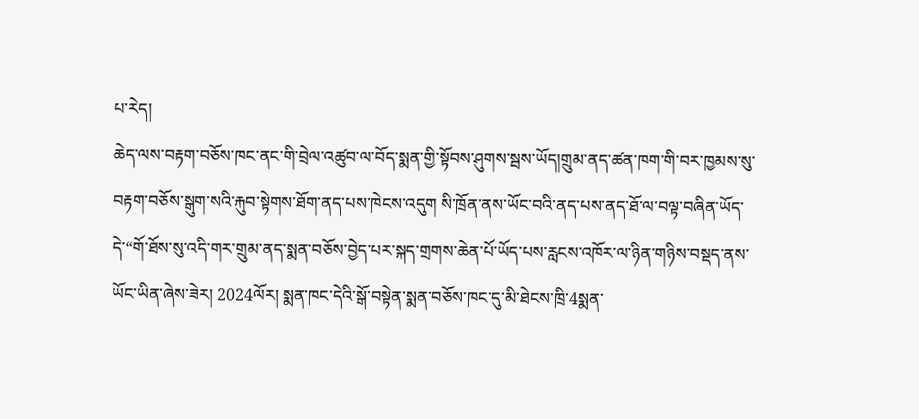པ་རེད།
ཆེད་ལས་བརྟག་བཅོས་ཁང་ནང་གི་བྲེལ་འཚུབ་ལ་བོད་སྨན་གྱི་སྟོབས་ཤུགས་སྦས་ཡོད།གྲུམ་ནད་ཚན་ཁག་གི་བར་ཁྱམས་སུ་བརྟག་བཅོས་སྒུག་སའི་རྐུབ་སྟེགས་ཐོག་ནད་པས་ཁེངས་འདུག སི་ཁྲོན་ནས་ཡོང་བའི་ནད་པས་ནད་ཐོ་ལ་བལྟ་བཞིན་ཡོད་དེ་“གོ་ཐོས་སུ་འདི་གར་གྲུམ་ནད་སྨན་བཅོས་བྱེད་པར་སྐད་གྲགས་ཆེན་པོ་ཡོད་པས་རླངས་འཁོར་ལ་ཉིན་གཉིས་བསྡད་ནས་ཡོང་ཡིན་ཞེས་ཟེར། 2024ལོར། སྨན་ཁང་དེའི་སྒོ་བསྟེན་སྨན་བཅོས་ཁང་དུ་མི་ཐེངས་ཁྲི་4སྨན་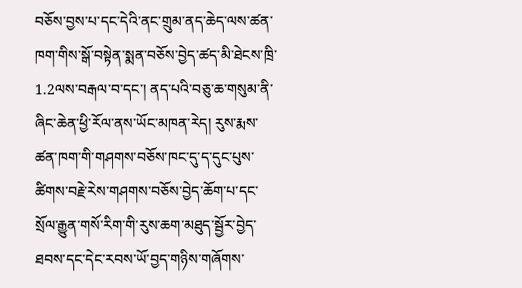བཅོས་བྱས་པ་དང་དེའི་ནང་གྲུམ་ནད་ཆེད་ལས་ཚན་ཁག་གིས་སྒོ་བསྟེན་སྨན་བཅོས་བྱེད་ཚད་མི་ཐེངས་ཁྲི་1.2ལས་བརྒལ་བ་དང་། ནད་པའི་བཅུ་ཆ་གསུམ་ནི་ཞིང་ཆེན་ཕྱི་རོལ་ནས་ཡོང་མཁན་རེད། རུས་རྨས་ཚན་ཁག་གི་གཤགས་བཅོས་ཁང་དུ་ད་དུང་པུས་ཚིགས་བརྗེ་རེས་གཤགས་བཅོས་བྱེད་ཆོག་པ་དང་སྲོལ་རྒྱུན་གསོ་རིག་གི་རུས་ཆག་མཐུད་སྦྱོར་བྱེད་ཐབས་དང་དེང་རབས་ཡོ་བྱད་གཉིས་གཞོགས་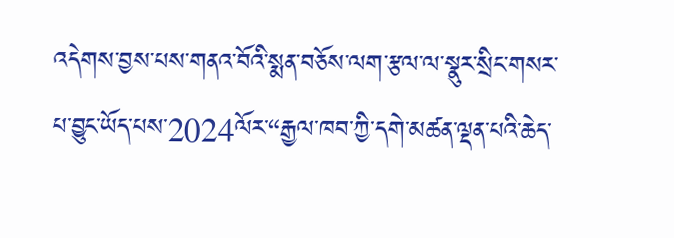འདེགས་བྱས་པས་གནའ་བོའི་སྨན་བཅོས་ལག་རྩལ་ལ་སྣུར་སྲིང་གསར་པ་བྱུང་ཡོད་པས་2024ལོར་“རྒྱལ་ཁབ་ཀྱི་དགེ་མཚན་ལྡན་པའི་ཆེད་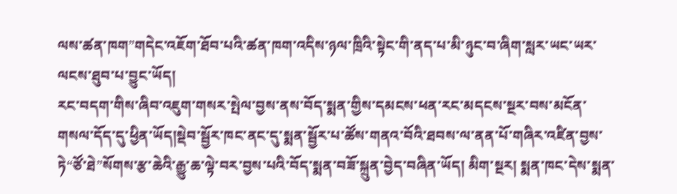ལས་ཚན་ཁག”གདེང་འཇོག་ཐོབ་པའི་ཚན་ཁག་འདིས་ཉལ་ཁྲིའི་སྟེང་གི་ནད་པ་མི་ཉུང་བ་ཞིག་སླར་ཡང་ཡར་ལངས་ཐུབ་པ་བྱུང་ཡོད།
རང་བདག་གིས་ཞིབ་འཇུག་གསར་སྤེལ་བྱས་ནས་བོད་སྨན་གྱིས་དམངས་ཕན་རང་མདངས་སྔར་བས་མངོན་གསལ་དོད་དུ་ཕྱིན་ཡོད།སྡེབ་སྦྱོར་ཁང་ནང་དུ་སྨན་སྦྱོར་པ་ཚོས་གནའ་བོའི་ཐབས་ལ་ནན་པོ་གཞིར་འཛིན་བྱས་ཏེ“ཙོ་ཐེ”སོགས་རྩ་ཆེའི་རྒྱུ་ཆ་ལྟེ་བར་བྱས་པའི་བོད་སྨན་བཟོ་སྐྲུན་བྱེད་བཞིན་ཡོད། མིག་སྔར། སྨན་ཁང་དེས་སྨན་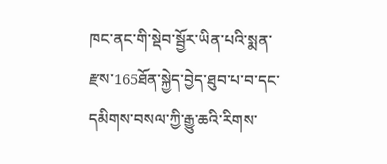ཁང་ནང་གི་སྡེབ་སྦྱོར་ཡིན་པའི་སྨན་རྫས་165ཐོན་སྐྱེད་བྱེད་ཐུབ་པ་བ་དང་དམིགས་བསལ་ཀྱི་རྒྱུ་ཆའི་རིགས་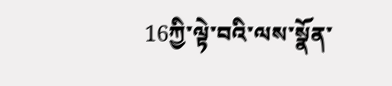16ཀྱི་ལྟེ་བའི་ལས་སྣོན་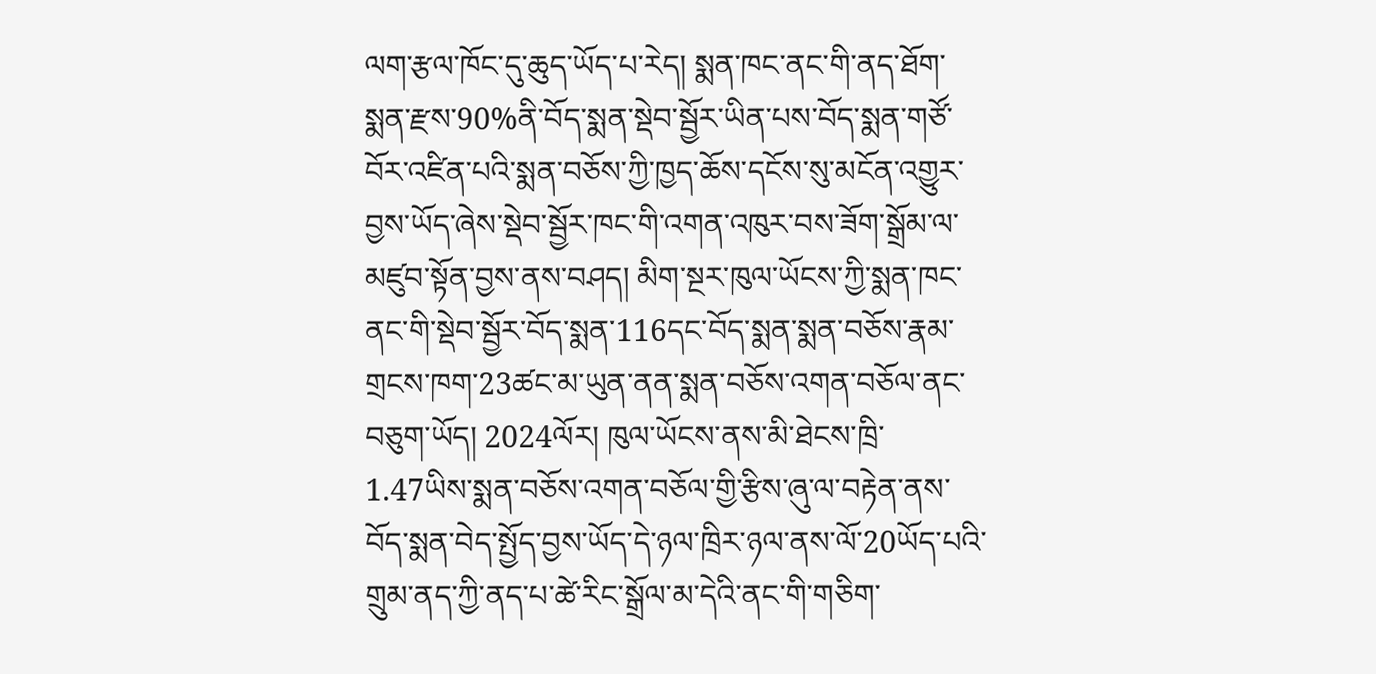ལག་རྩལ་ཁོང་དུ་ཆུད་ཡོད་པ་རེད། སྨན་ཁང་ནང་གི་ནད་ཐོག་སྨན་རྫས་90%ནི་བོད་སྨན་སྡེབ་སྦྱོར་ཡིན་པས་བོད་སྨན་གཙོ་བོར་འཛིན་པའི་སྨན་བཅོས་ཀྱི་ཁྱད་ཆོས་དངོས་སུ་མངོན་འགྱུར་བྱས་ཡོད་ཞེས་སྡེབ་སྦྱོར་ཁང་གི་འགན་འཁུར་བས་ཟོག་སྒྲོམ་ལ་མཛུབ་སྟོན་བྱས་ནས་བཤད། མིག་སྔར་ཁུལ་ཡོངས་ཀྱི་སྨན་ཁང་ནང་གི་སྡེབ་སྦྱོར་བོད་སྨན་116དང་བོད་སྨན་སྨན་བཅོས་རྣམ་གྲངས་ཁག་23ཚང་མ་ཡུན་ནན་སྨན་བཅོས་འགན་བཅོལ་ནང་བཅུག་ཡོད། 2024ལོར། ཁུལ་ཡོངས་ནས་མི་ཐེངས་ཁྲི་1.47ཡིས་སྨན་བཅོས་འགན་བཅོལ་གྱི་རྩིས་ཞུ་ལ་བརྟེན་ནས་བོད་སྨན་བེད་སྤྱོད་བྱས་ཡོད་དེ་ཉལ་ཁྲིར་ཉལ་ནས་ལོ་20ཡོད་པའི་གྲུམ་ནད་ཀྱི་ནད་པ་ཚེ་རིང་སྒྲོལ་མ་དེའི་ནང་གི་གཅིག་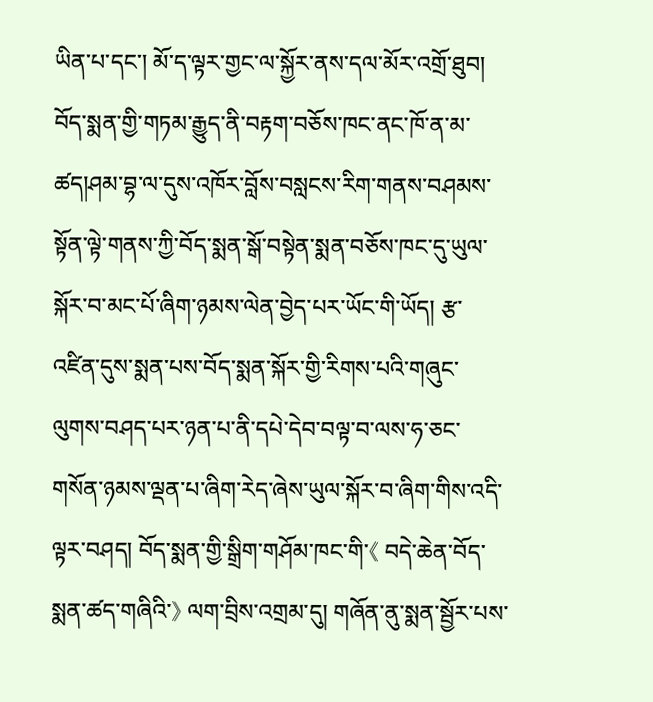ཡིན་པ་དང་། མོ་ད་ལྟར་གྱང་ལ་སྐྱོར་ནས་དལ་མོར་འགྲོ་ཐུབ།
བོད་སྨན་གྱི་གཏམ་རྒྱུད་ནི་བརྟག་བཅོས་ཁང་ནང་ཁོ་ན་མ་ཚད།ཤམ་བྷ་ལ་དུས་འཁོར་བློས་བསླངས་རིག་གནས་བཤམས་སྟོན་ལྟེ་གནས་ཀྱི་བོད་སྨན་སྒོ་བསྟེན་སྨན་བཅོས་ཁང་དུ་ཡུལ་སྐོར་བ་མང་པོ་ཞིག་ཉམས་ལེན་བྱེད་པར་ཡོང་གི་ཡོད། རྩ་འཛིན་དུས་སྨན་པས་བོད་སྨན་སྐོར་གྱི་རིགས་པའི་གཞུང་ལུགས་བཤད་པར་ཉན་པ་ནི་དཔེ་དེབ་བལྟ་བ་ལས་ཧ་ཅང་གསོན་ཉམས་ལྡན་པ་ཞིག་རེད་ཞེས་ཡུལ་སྐོར་བ་ཞིག་གིས་འདི་ལྟར་བཤད། བོད་སྨན་གྱི་སྒྲིག་གཤོམ་ཁང་གི་《 བདེ་ཆེན་བོད་སྨན་ཚད་གཞིའི་》 ལག་བྲིས་འགྲམ་དུ། གཞོན་ནུ་སྨན་སྦྱོར་པས་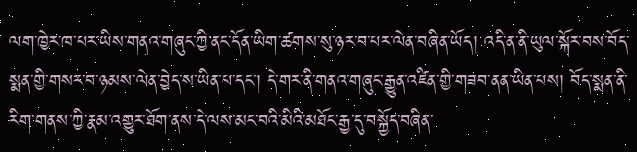ལག་ཁྱེར་ཁ་པར་ཡིས་གནའ་གཞུང་ཀྱི་ནང་དོན་ཡིག་ཚགས་སུ་ཉར་བ་པར་ལེན་བཞིན་ཡོད། འདི་ན་ནི་ཡུལ་སྐོར་བས་བོད་སྨན་གྱི་གསར་བ་ཉམས་ལེན་བྱེད་ས་ཡིན་པ་དང་། དེ་གར་ནི་གནའ་གཞུང་རྒྱུན་འཛིན་གྱི་གཟབ་ནན་ཡིན་པས། བོད་སྨན་ནི་རིག་གནས་ཀྱི་རྣམ་འགྱུར་ཐོག་ནས་དེ་ལས་མང་བའི་མིའི་མཐོང་རྒྱ་དུ་བསྐྱོད་བཞིན་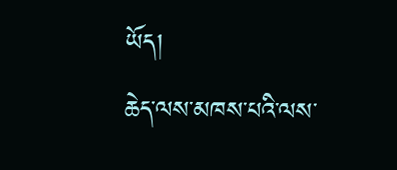ཡོད།
ཆེད་ལས་མཁས་པའི་ལས་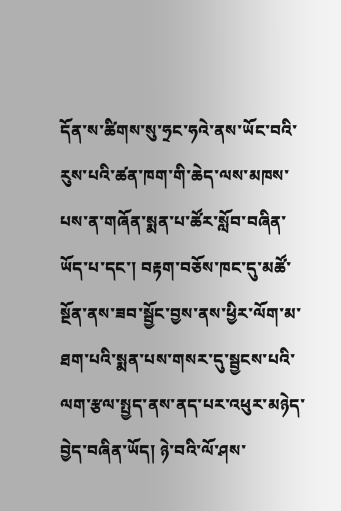དོན་ས་ཚིགས་སུ་ཧྲང་ཧའེ་ནས་ཡོང་བའི་རུས་པའི་ཚན་ཁག་གི་ཆེད་ལས་མཁས་པས་ན་གཞོན་སྨན་པ་ཚོར་སློབ་བཞིན་ཡོད་པ་དང་། བརྟག་བཅོས་ཁང་དུ་མཚོ་སྔོན་ནས་ཟབ་སྦྱོང་བྱས་ནས་ཕྱིར་ལོག་མ་ཐག་པའི་སྨན་པས་གསར་དུ་སྦྱངས་པའི་ལག་རྩལ་སྤྱད་ནས་ནད་པར་འཕུར་མཉེད་བྱེད་བཞིན་ཡོད། ཉེ་བའི་ལོ་ཤས་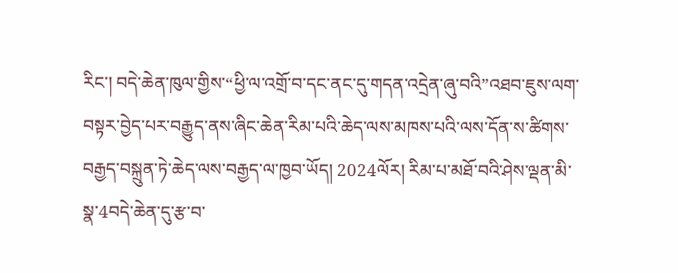རིང་། བདེ་ཆེན་ཁུལ་གྱིས་“ཕྱི་ལ་འགྲོ་བ་དང་ནང་དུ་གདན་འདྲེན་ཞུ་བའི”འཐབ་ཇུས་ལག་བསྟར་བྱེད་པར་བརྒྱུད་ནས་ཞིང་ཆེན་རིམ་པའི་ཆེད་ལས་མཁས་པའི་ལས་དོན་ས་ཚིགས་བརྒྱད་བསྐྲུན་ཏེ་ཆེད་ལས་བརྒྱད་ལ་ཁྱབ་ཡོད། 2024ལོར། རིམ་པ་མཐོ་བའི་ཤེས་ལྡན་མི་སྣ་4བདེ་ཆེན་དུ་རྩ་བ་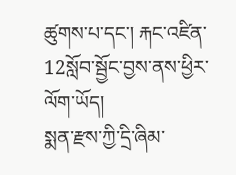ཚུགས་པ་དང་། རྐང་འཛིན་12སློབ་སྦྱོང་བྱས་ནས་ཕྱིར་ལོག་ཡོད།
སྨན་རྫས་ཀྱི་དྲི་ཞིམ་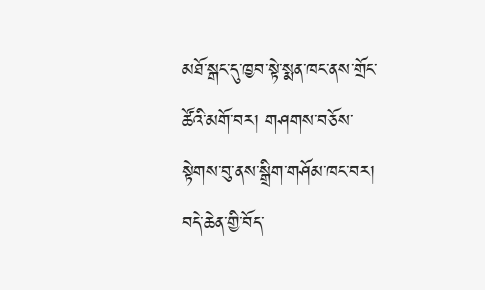མཐོ་སྒང་དུ་ཁྱབ་སྟེ་སྨན་ཁང་ནས་གྲོང་ཚོའི་མགོ་བར། གཤགས་བཅོས་སྟེགས་བུ་ནས་སྒྲིག་གཤོམ་ཁང་བར། བདེ་ཆེན་གྱི་བོད་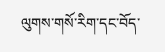ལུགས་གསོ་རིག་དང་བོད་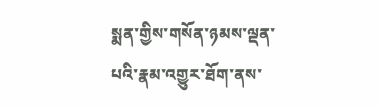སྨན་གྱིས་གསོན་ཉམས་ལྡན་པའི་རྣམ་འགྱུར་ཐོག་ནས་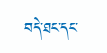བདེ་ཐང་དང་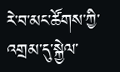རེ་བ་མང་ཚོགས་ཀྱི་འགྲམ་དུ་སྐྱེལ་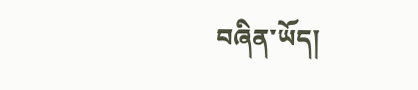བཞིན་ཡོད།